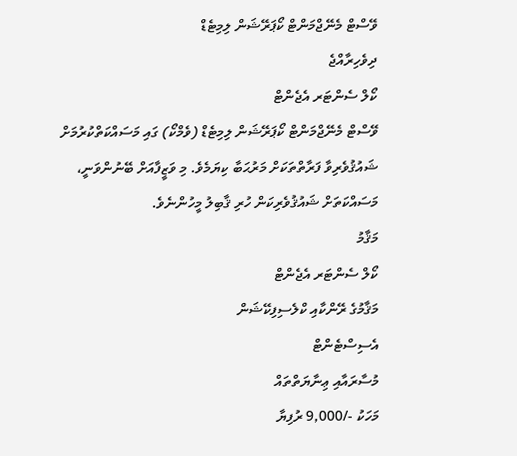ވޭސްޓް މެނޭޖްމަންޓް ކޯޕަރޭޝަން ލިމިޓެޑް
ދިވެހިރާއްޖެ
ކޯލް ސެންޓަރ އެޖެންޓް
ވޭސްޓް މެނޭޖްމަންޓް ކޯޕަރޭޝަން ލިމިޓެޑް (ވެމްކޯ) ގައި މަސައްކަތްކުރުމަށް ޝައުޤުވެރިވާ ފަރާތްތަކަށް މަރުޙަބާ ކިޔަމެވެ. މި ވަޒީފާއަށް ބޭނުންވަނީ، މަސައްކަތަށް ޝައުޤުވެރިކަން ހުރި ޤާބިލު މީހުންނެވެ.
މަޤާމު
ކޯލް ސެންޓަރ އެޖެންޓް
މަޤާމުގެ ރޭންކާއި ކްލެސިފިކޭޝަން
އެސިސްޓެންޓް
މުސާރައާއި ޢިނާޔަތްތައް
މަހަކު -/9,000 ރުފިޔާ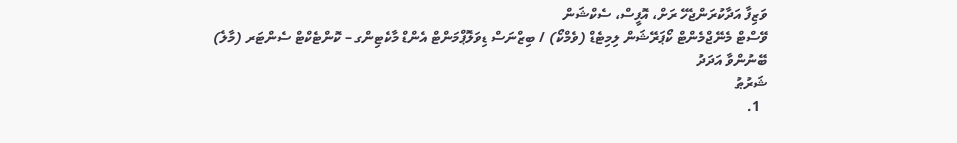ވަޒިފާ އަދާކުރަންޖެހޭ ރަށް، އޮފީސް، ސެކްޝަން
ވޭސްޓް މެނޭޖްމެންޓް ކޯޕަރޭޝަން ލިމިޓެޑް (ވެމްކޯ) / ބިޒްނަސް ޑިވަލޮޕްމަންޓް އެންޑް މާކެޓިންގ – ކޮންޓެކްޓް ސެންޓަރ (މާލެ)
ބޭނުންވާ އަދަދު
ޝަރުޠު
  1.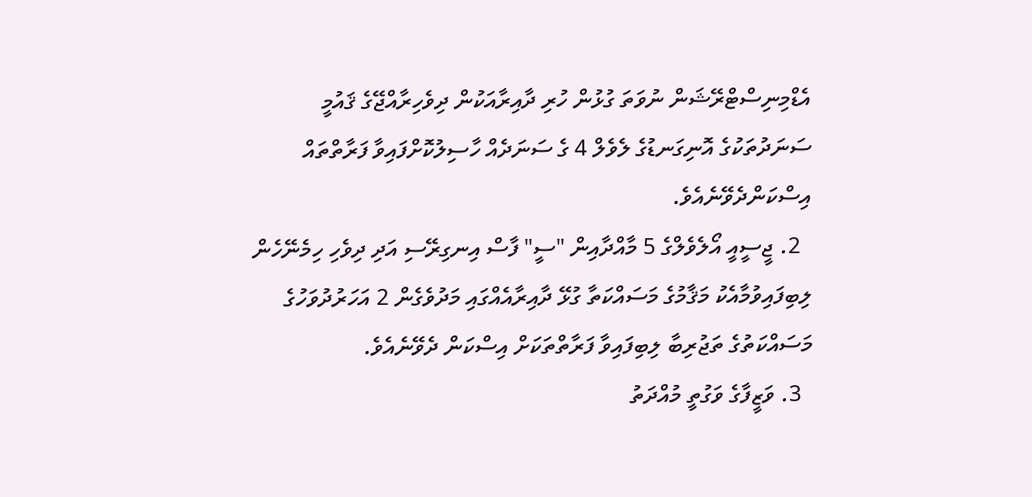އެޑްމިނިސްޓްރޭޝަން ނުވަތަ ގުޅުން ހުރި ދާއިރާއަކުން ދިވެހިރާއްޖޭގެ ޤައުމީ ސަނަދުތަކުގެ އޮނިގަނޑުގެ ލެވެލް 4 ގެ ސަނަދެއް ހާސިލުކޮށްފައިވާ ފަރާތްތައް އިސްކަންދެވޭނެއެވެ.
  2. ޖީސީއީ އޯލެވެލްގެ 5 މާއްދާއިން "ސީ" ފާސް އިނގިރޭސި އަދި ދިވެހި ހިމެނޭހެން ލިބިފައިވުމާއެކު މަޤާމުގެ މަސައްކަތާ ގުޅޭ ދާއިރާއެއްގައި މަދުވެގެން 2 އަހަރުދުވަހުގެ މަސައްކަތުގެ ތަޖުރިބާ ލިބިފައިވާ ފަރާތްތަކަށް އިސްކަން ދެވޭނެއެވެ.
  3. ވަޒީފާގެ ވަގުތީ މުއްދަތު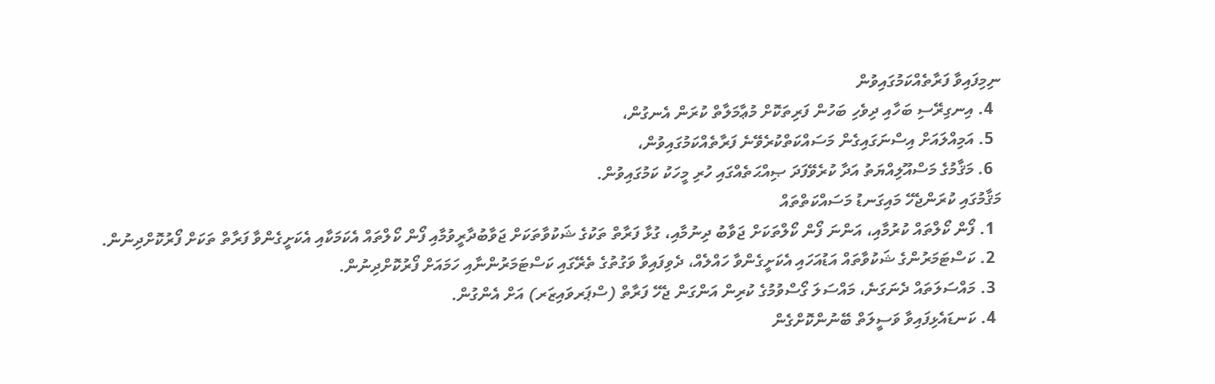ނިމިފައިވާ ފަރާތެއްކަމުގައިވުން
  4. އިނގިރޭސި ބަހާއި ދިވެހި ބަހުން ފަރިތަކޮށް މުޢާމަލާތް ކުރަން އެނގުން،
  5. އަމިއްލައަށް އިސްނަގައިގެން މަސައްކަތްކުރެވޭނެ ފަރާތެއްކަމުގައިވުން،
  6. މަޤާމުގެ މަސްއޫލިއްޔަތު އަދާ ކުރެވޭފަދަ ޞިއްޙަތެއްގައި ހުރި މީހަކު ކަމުގައިވުން.
މަޤާމުގައި ކުރަންޖެހޭ މައިގަނޑު މަސައްކަތްތައް
  1. ފޯން ކޯލްތައް ކުރުމާއި، އަންނަ ފޯން ކޯލްތަކަށް ޖަވާބު ދިނުމާއި، ގުޅާ ފަރާތް ތަކުގެ ޝަކުވާތަކަށް ޖަވާބުދާރީވުމާއި ފޯން ކޯލްތައް އެކަމަކާއި އެކަށީގެންވާ ފަރާތް ތަކަށް ފޯރުކޮށްދިނުން.
  2. ކަސްޓަމަރުންގެ ޝަކުވާތައް އަޑުއަހައި އެކަށީގެންވާ ހައްލެއް، ދެވިފައިވާ ވަގުތުގެ ތެރޭގައި ކަސްޓަމަރުންނާއި ހަމައަށް ފޯރުކޮށްދިނުން.
  3. މައްސަލަތައް ދެނަގަނެ، މައްސަލަ ގޯސްވުމުގެ ކުރިން އަންގަން ޖެހޭ ފަރާތް (ސްޕަރވައިޒަރ) އަށް އެންގުން.
  4. ކަނޑައެޅިފައިވާ ވަސީލަތް ބޭނުންކޮށްގެން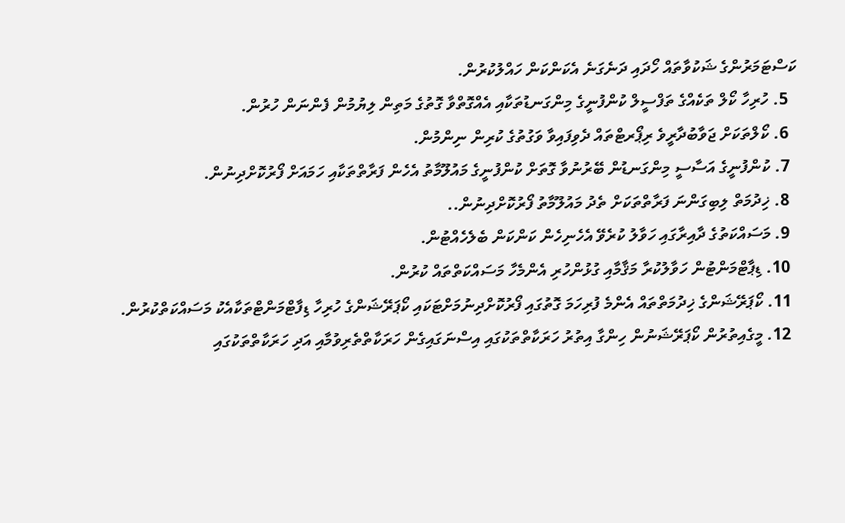ކަސްޓަމަރުންގެ ޝަކުވާތައް ހޯދައި ދަނެގަނެ އެކަންކަން ހައްލުކުރުން.
  5. ހުރިހާ ކޯލް ތަކެއްގެ ތަފްސީލް ކުންފުނީގެ މިންގަނޑުތަކާއި އެއްގޮތްވާ ގޮތުގެ މަތިން ލިޔުމުން ފެންނަން ހުރުން.
  6. ކޯލްތަކަށް ޖަވާބުދާރީވެ ރިޕޯރޓްތައް ދެވިފައިވާ ވަގުތުގެ ކުރިން ނިންމުން.
  7. ކުންފުނީގެ އަސާސީ މިންގަނޑުން ބޭރުނުވާ ގޮތަށް ކުންފުނީގެ މައުލޫމާތު އެހެން ފަރާތްތަކާއި ހަމައަށް ފޯރުކޮށްދިނުން.
  8. ޚިދުމަތް ލިބިގަންނަ ފަރާތްތަކަށް ތެދު މައުލޫމާތު ފޯރުކޮށްދިނުން..
  9. މަސައްކަތުގެ ދާއިރާގައި ހަވާލު ކުރެވޭ އެހެނިހެން ކަންކަން ބެލެހެއްޓުން.
  10. ޑިޕާޓްމަންޓުން ހަވާލުކުރާ މަޤާމާއި ގުޅުންހުރި އެންމެހާ މަސައްކަތްތައް ކުރުން.
  11. ކޯޕަރޭޝަންގެ ޚިދުމަތްތައް އެންމެ ފުރިހަމަ ގޮތުގައި ފޯރުކޮށްދިނުމަށްޓަކައި ކޯޕަރޭޝަންގެ ހުރިހާ ޑިފާޓްމަންޓްތަކާއެކު މަސައްކަތްކުރުން.
  12. މީގެއިތުރުން ކޯޕަރޭޝަނުން ހިންގާ އިތުރު ހަރަކާތްތަކުގައި އިސްނަގައިގެން ހަރަކާތްތެރިވުމާއި އަދި ހަރަކާތްތަކުގައި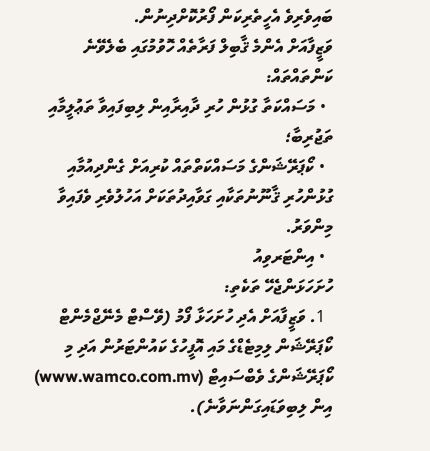ބައިވެރިވެ އެހީތެރިކަން ފޯރުކޮށްދިނުން.
ވަޒީފާއަށް އެންމެ ޤާބިލް ފަރާތެއް ހޮވުމުގައި ބެލެވޭނެ ކަންތައްތައް:
  • މަސައްކަތާ ގުޅުން ހުރި ދާއިރާއިން ލިބިފައިވާ ތަޢުލީމާއި ތަޖުރިބާ؛
  • ކޯޕަރޭޝަންގެ މަސައްކަތްތައް ކުރިއަށް ގެންދިއުމާއި ގުޅުންހުރި ޤާނޫނުތަކާއި ގަވާއިދުތަކަށް އަހުލުވެރި ވެފައިވާ މިންވަރު.
  • އިންޓަރވިއު
ހުށަހަޅަންޖެހޭ ތަކެތި:
  1. ވަޒީފާއަށް އެދި ހުށަހަޅާ ފޯމު (ވޭސްޓް މެނޭޖްމެންޓް ކޯޕަރޭޝަން ލިމިޓެޑްގެ މައި އޮފީހުގެ ކައުންޓަރުން އަދި މި ކޯޕަރޭޝަންގެ ވެބްސައިޓް (www.wamco.com.mv) އިން ލިބިވަޑައިގަންނަވާނެ).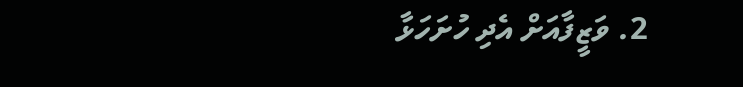2. ވަޒީފާއަށް އެދި ހުށަހަޅާ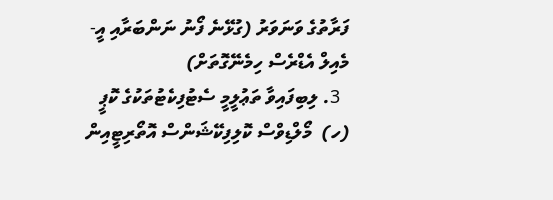ފަރާތުގެ ވަނަވަރު (ގުޅޭނެ ފޯނު ނަންބަރާއި އީ-މެއިލް އެޑްރެސް ހިމެނޭގޮތަށް)
  3. ލިބިފައިވާ ތަޢުލީމީ ސެޓުފިކެޓުތަކުގެ ކޮޕީ
(ހ)  މޯލްޑިވްސް ކޮލިފިކޭޝަންސް އޮތޯރިޓީއިން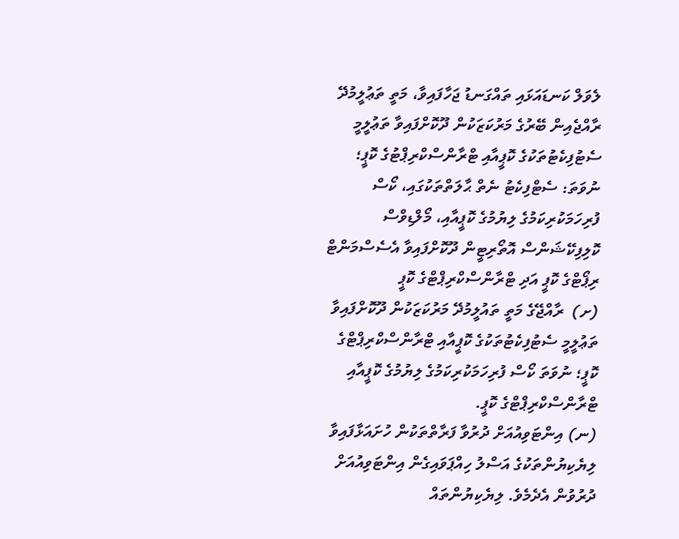ލެވަލް ކަނޑައަޅައި ތައްގަނޑު ޖަހާފައިވާ، މަތީ ތަޢުލީމުދޭ ރާއްޖެއިން ބޭރުގެ މަރުކަޒަކުން ދޫކޮށްފައިވާ ތަޢުލީމީ ސެޓުފިކެޓުތަކުގެ ކޮޕީއާއި ޓްރާންސްކްރިޕްޓުގެ ކޮޕީ؛ ނުވަތަ: ސެޓްފިކެޓު ނެތް ޙާލަތްތަކުގައި، ކޯސް ފުރިހަމަކުރިކަމުގެ ލިޔުމުގެ ކޮޕީއާއި، މޯލްޑިވްސް ކޮލިފިކޭޝަންސް އޮތޯރިޓީން ދޫކޮށްފައިވާ އެސެސްމަންޓް ރިޕޯޓްގެ ކޮޕީ އަދި ޓްރާންސްކްރިޕްޓްގެ ކޮޕީ
(ށ)  ރާއްޖޭގެ މަތީ ތައުލީމުދޭ މަރުކަޒަކުން ދޫކޮށްފައިވާ ތަޢުލީމީ ސެޓުފިކެޓުތަކުގެ ކޮޕީއާއި ޓްރާންސްކްރިޕްޓްގެ ކޮޕީ؛ ނުވަތަ ކޯސް ފުރިހަމަކުރިކަމުގެ ލިޔުމުގެ ކޮޕީއާއި ޓްރާންސްކްރިޕްޓްގެ ކޮޕީ.
(ނ) އިންޓަވިއުއަށް ދުރުވާ ފަރާތްތަކުން ހުށައަޅާފައިވާ ލިޔެކިޔުންތަކުގެ އަސްލު ހިއްޕަވައިގެން އިންޓަވިއުއަށް ދުރުވުން އެދެމެވެ. ލިޔެކިޔުންތައް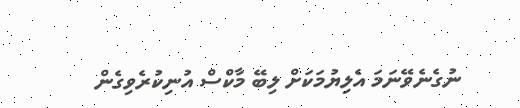ނުގެނެވޭނަމަ އެލިޔުމަކަށް ލިބޭ މާކްސް އުނިކުރެވިގެން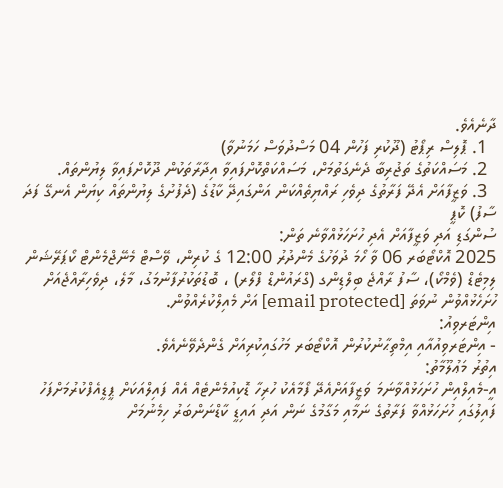ދާނެއެވެ.
  1. ޕޮލިސް ރިޕޯޓު (ދޫކުރި ފަހުން 04 މަސްދުވަސް ހަމަނުވާ)
  2. މަސައްކަތުގެ ތަޖުރިބާ ދެނެގަތުމަށް، މަސައްކަތްކޮށްފައިވާ އިދާރާތަކުން ދޫކޮށްފައިވާ ލިޔުންތައް.
  3. ވަޒީފާއަށް އެދޭ ފަރާތުގެ ދިވެހި ރައްޔިތެއްކަން އަންގައިދޭ ކާޑުގެ (ދެފުށުގެ ލިޔުންތައް ކިޔަން އެނގޭ ފަދަ ސާފު) ކޮޕީ
ސުންގަޑި އަދި ވަޒީފާއަށް އެދި ހުށަހަޅުއްވާނެ ތަން:
2025 އޮކްޓޯބަރ 06 ވާ ހޯމަ ދުވަހުގެ މެންދުރު 12:00 ގެ ކުރިން، ވޭސްޓް މެނޭޖްމެންޓް ކޯޕަރޭޝަން ލިމިޓެޑް (ވެމްކޯ)، ސާފު ރާއްޖެ ބިލްޑިންގ (ގްރައުންޑް ފްލޯރ) ، ބޮޑުތަކުރުފާނުމަގު، މާލެ، ދިވެހިރާއްޖެއަށް ހުށަހެޅުއްވުން ނުވަތަ [email protected] އަށް މެއިލްކުރެއްވުން.
އިންޓަރވިއު:
- އިންޓަރވިއުއާއި އިމްތިޙާނުކުރުން އޮކްޓޯބަރ މަހުގައިކުރިއަށް ގެންދެވޭނެއެވެ.
އިތުރު މަޢުލޫމާތު:
އީ-މެއިލްއިން ހުށަހަޅުއްވާނަމަ ވަޒީފާއަށްއެދޭ ފޯމާއެކު ހުރިހާ ޑޮކިއުމެންޓެއް އެއް ފައިލްއަކަށް ޕީޑީއެފްކުރުމަށްފަހު ފައިލުގައި ހުށަހަޅުއްވާ ފަރާތުގެ ނަމާއި މަގާމުގެ ނަން އަދި އައިޑީ ކާޑްނަންބަރު ހިމެނުމަށް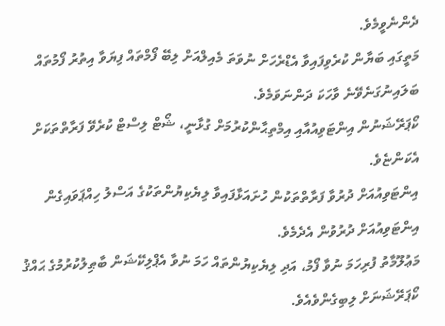ދެންނެވީމެވެ.
މަތީގައި ބަޔާން ކުރެވިފައިވާ އެޑްރެހަށް ނުވަތަ މެއިލްއަށް ލިބޭ ފޯމްތައް ފިޔަވާ އިތުރު ފޯމުތައް ބަލައިނުގަނެވޭނެ ވާހަކަ ދަންނަވަމެވެ.
ކޯޕަރޭޝަނުން އިންޓަވިއުއާއި އިމްތިޙާންކުރުމަށް ގުޅާނީ، ޝޯޓް ލިސްޓް ކުރެވޭ ފަރާތްތަކަށް އެކަންޏެވެ.
އިންޓަވިއުއަށް ދުރުވާ ފަރާތްތަކުން ހުށައަޅާފައިވާ ލިޔެކިޔުންތަކުގެ އަސްލު ހިއްޕަވައިގެން އިންޓަވިއުއަށް ދުރުވުން އެދެމެވެ.
މަޢުލޫމާތު ފުރިހަމަ ނުވާ ފޯމު، އަދި ލިޔެކިޔުންތައް ހަމަ ނުވާ އެޕްލިކޭޝަން ބާޠިލުކުރުމުގެ ޙައްޤު ކޯޕަރޭޝަނަށް ލިބިގެންވެއެވެ.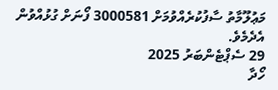މަޢުލޫމާތު ސާފުކުރެއްވުމަށް 3000581 ފޯނަށް ގުޅުއްވުން އެދެމެވެ.
29 ސެޕްޓެންބަރު 2025
ހޯދާ